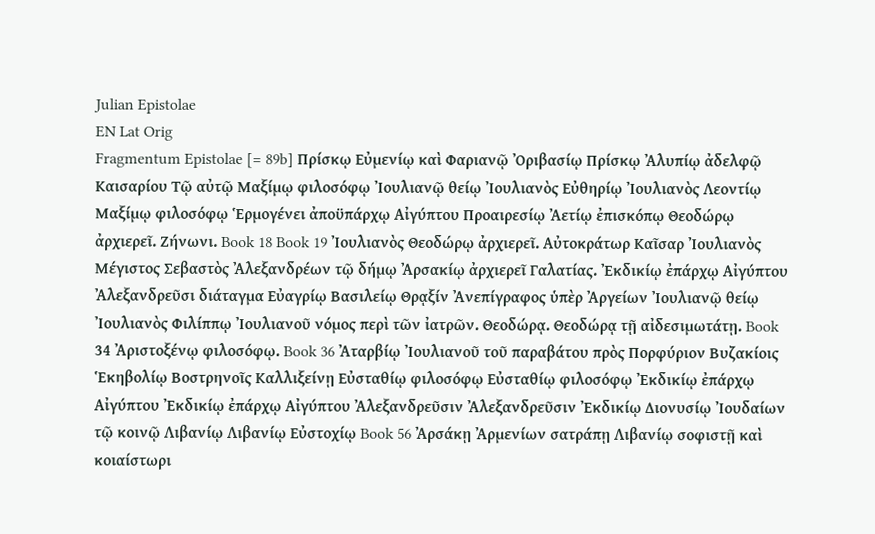Julian Epistolae
EN Lat Orig
Fragmentum Epistolae [= 89b] Πρίσκῳ Εὐμενίῳ καὶ Φαριανῷ Ὀριβασίῳ Πρίσκῳ Ἀλυπίῳ ἀδελφῷ Καισαρίου Τῷ αὐτῷ Μαξίμῳ φιλοσόφῳ Ἰουλιανῷ θείῳ Ἰουλιανὸς Εὐθηρίῳ Ἰουλιανὸς Λεοντίῳ Μαξίμῳ φιλοσόφῳ Ἑρμογένει ἀποϋπάρχῳ Αἰγύπτου Προαιρεσίῳ Ἀετίῳ ἐπισκόπῳ Θεοδώρῳ ἀρχιερεῖ. Ζήνωνι. Book 18 Book 19 Ἰουλιανὸς Θεοδώρῳ ἀρχιερεῖ. Αὐτοκράτωρ Καῖσαρ Ἰουλιανὸς Μέγιστος Σεβαστὸς Ἀλεξανδρέων τῷ δήμῳ Ἀρσακίῳ ἀρχιερεῖ Γαλατίας. Ἐκδικίῳ ἐπάρχῳ Αἰγύπτου Ἀλεξανδρεῦσι διάταγμα Εὐαγρίῳ Βασιλείῳ Θρᾳξίν Ἀνεπίγραφος ὑπὲρ Ἀργείων Ἰουλιανῷ θείῳ Ἰουλιανὸς Φιλίππῳ Ἰουλιανοῦ νόμος περὶ τῶν ἰατρῶν. Θεοδώρᾳ. Θεοδώρᾳ τῇ αἰδεσιμωτάτῃ. Book 34 Ἀριστοξένῳ φιλοσόφῳ. Book 36 Ἀταρβίῳ Ἰουλιανοῦ τοῦ παραβάτου πρὸς Πορφύριον Βυζακίοις Ἑκηβολίῳ Βοστρηνοῖς Καλλιξείνῃ Εὐσταθίῳ φιλοσόφῳ Εὐσταθίῳ φιλοσόφῳ Ἐκδικίῳ ἐπάρχῳ Αἰγύπτου Ἐκδικίῳ ἐπάρχῳ Αἰγύπτου Ἀλεξανδρεῦσιν Ἀλεξανδρεῦσιν Ἐκδικίῳ Διονυσίῳ Ἰουδαίων τῷ κοινῷ Λιβανίῳ Λιβανίῳ Εὐστοχίῳ Book 56 Ἀρσάκῃ Ἀρμενίων σατράπῃ Λιβανίῳ σοφιστῇ καὶ κοιαίστωρι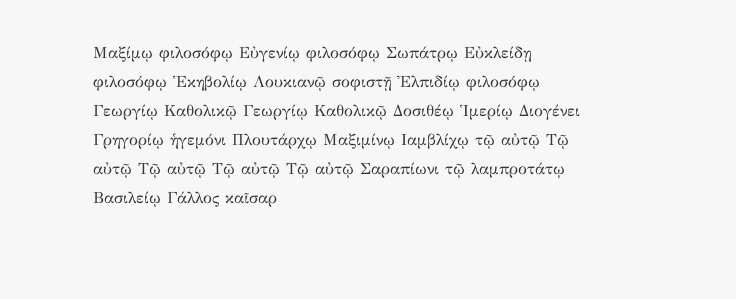Μαξίμῳ φιλοσόφῳ Εὐγενίῳ φιλοσόφῳ Σωπάτρῳ Εὐκλείδῃ φιλοσόφῳ Ἑκηβολίῳ Λουκιανῷ σοφιστῇ Ἐλπιδίῳ φιλοσόφῳ Γεωργίῳ Καθολικῷ Γεωργίῳ Καθολικῷ Δοσιθέῳ Ἱμερίῳ Διογένει Γρηγορίῳ ἡγεμόνι Πλουτάρχῳ Μαξιμίνῳ Ιαμβλίχῳ τῷ αὐτῷ Τῷ αὐτῷ Τῷ αὐτῷ Τῷ αὐτῷ Τῷ αὐτῷ Σαραπίωνι τῷ λαμπροτάτῳ Βασιλείῳ Γάλλος καῖσαρ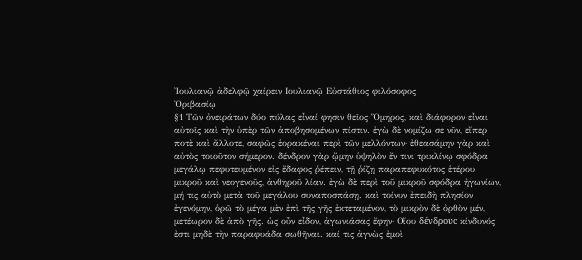Ἰουλιανῷ ἀδελφῷ χαίρειν Ιουλιανῷ Εὐστάθιος φιλόσοφος
Ὀριβασίῳ
§1 Τῶν ὀνειράτων δύο πύλας εἶναί φησιν θεῖος Ὅμηρος, καὶ διάφορον εἶναι αὐτοῖς καὶ τὴν ὑπὲρ τῶν ἀποβησομένων πίστιν. ἐγὼ δὲ νομίζω σε νῦν, εἴπερ ποτὲ καὶ ἄλλοτε, σαφῶς ἑορακέναι περὶ τῶν μελλόντων· ἐθεασάμην γὰρ καὶ αὐτὸς τοιοῦτον σήμερον. δένδρον γὰρ ᾤμην ὑψηλὸν ἔν τινι τρικλίνῳ σφόδρα μεγάλῳ πεφυτευμένον εἰς ἔδαφος ῥέπειν, τῇ ῥίζῃ παραπεφυκότος ἑτέρου μικροῦ καὶ νεογενοῦς, ἀνθηροῦ λίαν. ἐγὼ δὲ περὶ τοῦ μικροῦ σφόδρα ἠγωνίων, μή τις αὐτὸ μετὰ τοῦ μεγάλου συναποσπάσῃ. καὶ τοίνυν ἐπειδὴ πλησίον ἐγενόμην, ὁρῶ τὸ μέγα μὲν ἐπὶ τῆς γῆς ἐκτεταμένον, τὸ μικρὸν δὲ ὀρθὸν μέν, μετέωρον δὲ ἀπὸ γῆς. ὡς οὖν εἶδον, ἀγωνιάσας ἔφην· Οἵου δένδρουϲ κίνδυνός ἐστι μηδὲ τὴν παραφυάδα σωθῆναι. καί τις ἀγνὼς ἐμοὶ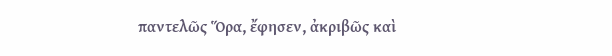παντελῶς Ὅρα, ἔφησεν, ἀκριβῶς καὶ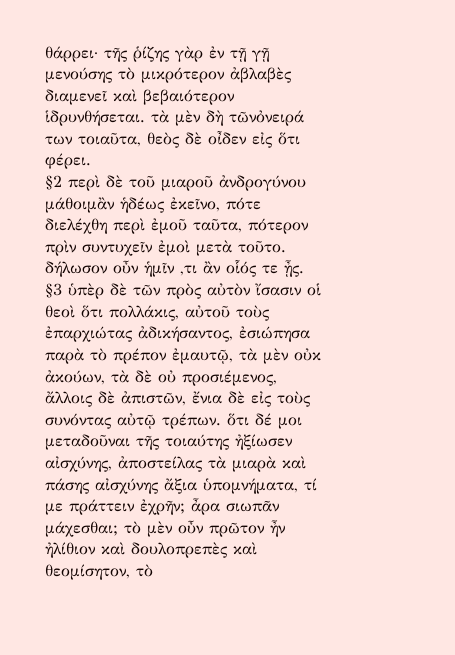θάρρει· τῆς ῥίζης γὰρ ἐν τῇ γῇ μενούσης τὸ μικρότερον ἀβλαβὲς διαμενεῖ καὶ βεβαιότερον ἱδρυνθήσεται. τὰ μὲν δὴ τῶνὀνειρά των τοιαῦτα, θεὸς δὲ οἶδεν εἰς ὅτι φέρει.
§2 περὶ δὲ τοῦ μιαροῦ ἀνδρογύνου μάθοιμἂν ἡδέως ἐκεῖνο, πότε διελέχθη περὶ ἐμοῦ ταῦτα, πότερον πρὶν συντυχεῖν ἐμοὶ μετὰ τοῦτο. δήλωσον οὖν ἡμῖν ,τι ἂν οἷός τε ᾖς.
§3 ὑπὲρ δὲ τῶν πρὸς αὐτὸν ἴσασιν οἱ θεοὶ ὅτι πολλάκις, αὐτοῦ τοὺς ἐπαρχιώτας ἀδικήσαντος, ἐσιώπησα παρὰ τὸ πρέπον ἐμαυτῷ, τὰ μὲν οὐκ ἀκούων, τὰ δὲ οὐ προσιέμενος, ἄλλοις δὲ ἀπιστῶν, ἔνια δὲ εἰς τοὺς συνόντας αὐτῷ τρέπων. ὅτι δέ μοι μεταδοῦναι τῆς τοιαύτης ἠξίωσεν αἰσχύνης, ἀποστείλας τὰ μιαρὰ καὶ πάσης αἰσχύνης ἄξια ὑπομνήματα, τί με πράττειν ἐχρῆν; ἆρα σιωπᾶν μάχεσθαι; τὸ μὲν οὖν πρῶτον ἦν ἠλίθιον καὶ δουλοπρεπὲς καὶ θεομίσητον, τὸ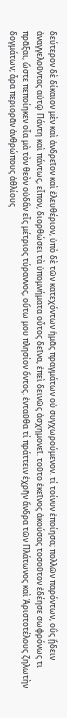δεύτερον δὲ δίκαιον μὲν καὶ ἀνδρεῖον καὶ ἐλευθέριον, ὑπὸ δὲ τῶν κατεχόντων ἡμᾶς πραγμάτων οὐ συγχωρούμενον. τί τοίνυν ἐποίησα; πολλῶν παρόντων, οὓς ᾔδειν ἀναγγελοῦντας αὐτῷ Πάντη καὶ πάντως, εἶπον, διορθώσει τὰ ὑπομνήματα οὗτος δεῖνα, ἐπεὶ δεινῶς ἀσχημονεῖ. τοῦτο ἐκεῖνος ἀκούσας τοσοῦτον ἐδέησε σωφρόνως τι πρᾶξαι, ὥστε πεποίηκεν οἷα μὰ τὸν θεὸν οὐδἂν εἷς μέτριος τύραννος, οὕτω μου πλησίον ὄντος. ἐνταῦθα τί πράττειν ἐχρῆν ἄνδρα τῶν Πλάτωνος καὶ Ἀριστοτέλους ζηλωτὴν δογμάτων; ἆρα περιορᾶν ἀνθρώπους ἀθλίους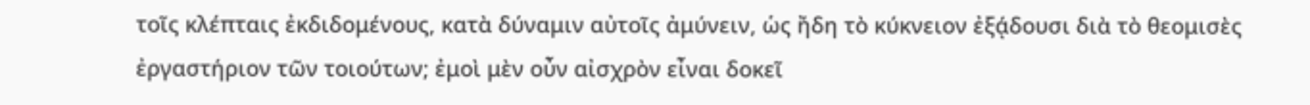τοῖς κλέπταις ἐκδιδομένους, κατὰ δύναμιν αὐτοῖς ἀμύνειν, ὡς ἤδη τὸ κύκνειον ἐξᾴδουσι διὰ τὸ θεομισὲς ἐργαστήριον τῶν τοιούτων; ἐμοὶ μὲν οὖν αἰσχρὸν εἶναι δοκεῖ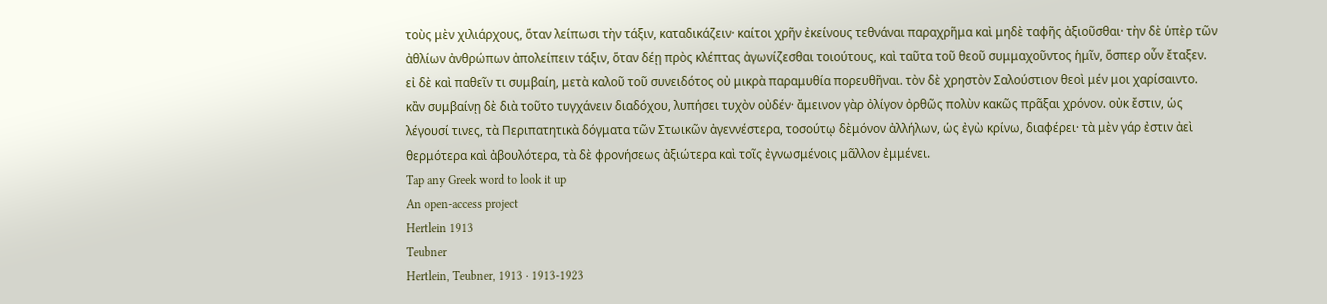τοὺς μὲν χιλιάρχους, ὅταν λείπωσι τὴν τάξιν, καταδικάζειν· καίτοι χρῆν ἐκείνους τεθνάναι παραχρῆμα καὶ μηδὲ ταφῆς ἀξιοῦσθαι· τὴν δὲ ὑπὲρ τῶν ἀθλίων ἀνθρώπων ἀπολείπειν τάξιν, ὅταν δέῃ πρὸς κλέπτας ἀγωνίζεσθαι τοιούτους, καὶ ταῦτα τοῦ θεοῦ συμμαχοῦντος ἡμῖν, ὅσπερ οὖν ἔταξεν. εἰ δὲ καὶ παθεῖν τι συμβαίη, μετὰ καλοῦ τοῦ συνειδότος οὐ μικρὰ παραμυθία πορευθῆναι. τὸν δὲ χρηστὸν Σαλούστιον θεοὶ μέν μοι χαρίσαιντο. κἂν συμβαίνῃ δὲ διὰ τοῦτο τυγχάνειν διαδόχου, λυπήσει τυχὸν οὐδέν· ἄμεινον γὰρ ὀλίγον ὀρθῶς πολὺν κακῶς πρᾶξαι χρόνον. οὐκ ἔστιν, ὡς λέγουσί τινες, τὰ Περιπατητικὰ δόγματα τῶν Στωικῶν ἀγεννέστερα, τοσούτῳ δὲμόνον ἀλλήλων, ὡς ἐγὼ κρίνω, διαφέρει· τὰ μὲν γάρ ἐστιν ἀεὶ θερμότερα καὶ ἀβουλότερα, τὰ δὲ φρονήσεως ἀξιώτερα καὶ τοῖς ἐγνωσμένοις μᾶλλον ἐμμένει.
Tap any Greek word to look it up
An open-access project
Hertlein 1913
Teubner
Hertlein, Teubner, 1913 · 1913-1923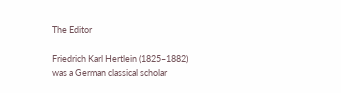The Editor

Friedrich Karl Hertlein (1825–1882) was a German classical scholar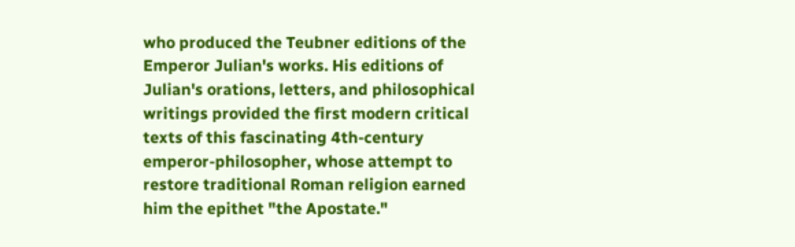who produced the Teubner editions of the Emperor Julian's works. His editions of Julian's orations, letters, and philosophical writings provided the first modern critical texts of this fascinating 4th-century emperor-philosopher, whose attempt to restore traditional Roman religion earned him the epithet "the Apostate."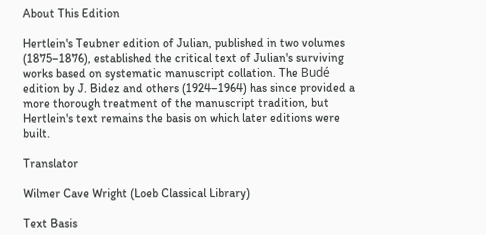About This Edition

Hertlein's Teubner edition of Julian, published in two volumes (1875–1876), established the critical text of Julian's surviving works based on systematic manuscript collation. The Budé edition by J. Bidez and others (1924–1964) has since provided a more thorough treatment of the manuscript tradition, but Hertlein's text remains the basis on which later editions were built.

Translator

Wilmer Cave Wright (Loeb Classical Library)

Text Basis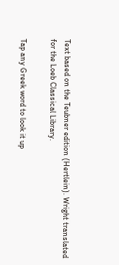Text based on the Teubner edition (Hertlein). Wright translated for the Loeb Classical Library.

Tap any Greek word to look it up